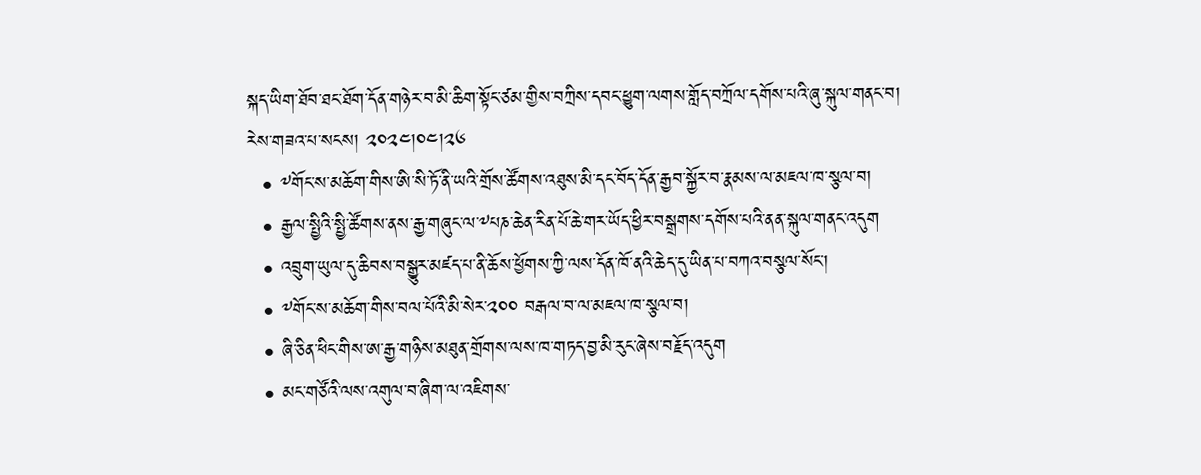སྐད་ཡིག་ཐོབ་ཐང་ཐོག་དོན་གཉེར་བ་མི་ཆིག་སྟོང་ཙམ་གྱིས་བཀྲིས་དབང་ཕྱུག་ལགས་གློད་བཀྲོལ་དགོས་པའི་ཞུ་སྐུལ་གནང་བ།
རེས་གཟའ་པ་སངས། ༢༠༢༤།༠༤།༢༦
  • ༸གོང་ས་མཆོག་གིས་ཨི་སི་ཏོ་ནི་ཡའི་གྲོས་ཚོགས་འཐུས་མི་དང་བོད་དོན་རྒྱབ་སྐྱོར་བ་རྣམས་ལ་མཇལ་ཁ་སྩལ་བ།
  • རྒྱལ་སྤྱིའི་སྤྱི་ཚོགས་ནས་རྒྱ་གཞུང་ལ་༸པཎ་ཆེན་རིན་པོ་ཆེ་གར་ཡོད་ཕྱིར་བསྒྲགས་དགོས་པའི་ནན་སྐུལ་གནང་འདུག
  • འབྲུག་ཡུལ་དུ་ཆིབས་བསྒྱུར་མཛད་པ་ནི་ཆོས་ཕྱོགས་ཀྱི་ལས་དོན་ཁོ་ནའི་ཆེད་དུ་ཡིན་པ་བཀའ་བསྩལ་སོང་།
  • ༸གོང་ས་མཆོག་གིས་བལ་པོའི་མི་སེར་༢༠༠ བརྒལ་བ་ལ་མཇལ་ཁ་སྩལ་བ།
  • ཞི་ཅིན་ཕིང་གིས་ཨ་རྒྱ་གཉིས་མཐུན་གྲོགས་ལས་ཁ་གཏད་བྱ་མི་རུང་ཞེས་བརྗོད་འདུག
  • མང་གཙོའི་ལས་འགུལ་བ་ཞིག་ལ་འཇིགས་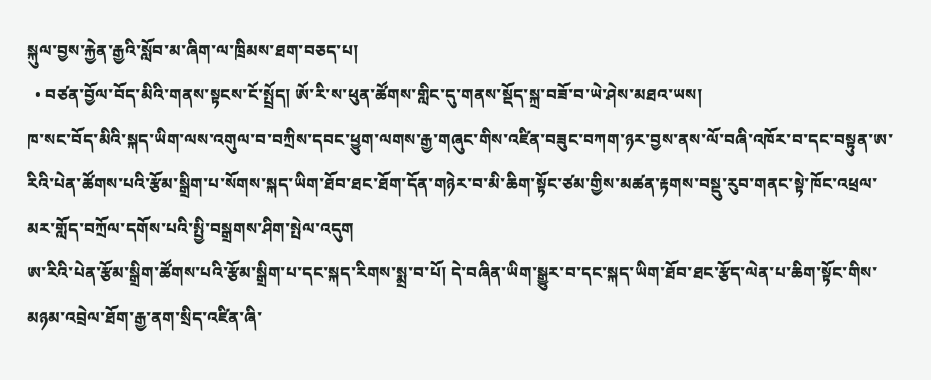སྐུལ་བྱས་རྐྱེན་རྒྱའི་སློབ་མ་ཞིག་ལ་ཁྲིམས་ཐག་བཅད་པ།
  • བཙན་བྱོལ་བོད་མིའི་གནས་སྟངས་ངོ་སྤྲོད། ཨོ་རི་ས་ཕུན་ཚོགས་གླིང་དུ་གནས་སྡོད་སྐྲ་བཟོ་བ་ཡེ་ཤེས་མཐའ་ཡས།
ཁ་སང་བོད་མིའི་སྐད་ཡིག་ལས་འགུལ་བ་བཀྲིས་དབང་ཕྱུག་ལགས་རྒྱ་གཞུང་གིས་འཛིན་བཟུང་བཀག་ཉར་བྱས་ནས་ལོ་བཞི་འཁོར་བ་དང་བསྟུན་ཨ་རིའི་པེན་ཚོགས་པའི་རྩོམ་སྒྲིག་པ་སོགས་སྐད་ཡིག་ཐོབ་ཐང་ཐོག་དོན་གཉེར་བ་མི་ཆིག་སྟོང་ཙམ་གྱིས་མཚན་རྟགས་བསྡུ་རུབ་གནང་སྟེ་ཁོང་འཕྲལ་མར་གློད་བཀྲོལ་དགོས་པའི་སྤྱི་བསྒྲགས་ཤིག་སྤེལ་འདུག
ཨ་རིའི་པེན་རྩོམ་སྒྲིག་ཚོགས་པའི་རྩོམ་སྒྲིག་པ་དང་སྐད་རིགས་སྨྲ་བ་པོ། དེ་བཞིན་ཡིག་སྒྱུར་བ་དང་སྐད་ཡིག་ཐོབ་ཐང་རྩོད་ལེན་པ་ཆིག་སྟོང་གིས་མཉམ་འབྲེལ་ཐོག་རྒྱ་ནག་སྲིད་འཛིན་ཞི་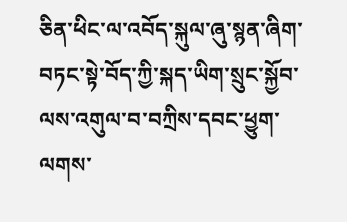ཅིན་ཕིང་ལ་འབོད་སྐུལ་ཞུ་སྙན་ཞིག་བཏང་སྟེ་བོད་ཀྱི་སྐད་ཡིག་སྲུང་སྐྱོབ་ལས་འགུལ་བ་བཀྲིས་དབང་ཕྱུག་ལགས་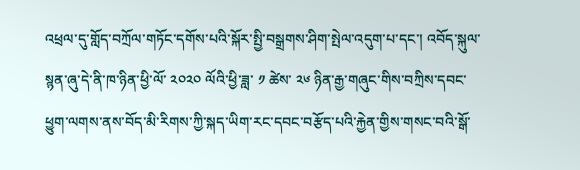འཕྲལ་དུ་གློད་བཀྲོལ་གཏོང་དགོས་པའི་སྐོར་སྤྱི་བསྒྲགས་ཤིག་སྤེལ་འདུག་པ་དང་། འབོད་སྐུལ་སྙན་ཞུ་དེ་ནི་ཁ་ཉིན་ཕྱི་ལོ་ ༢༠༢༠ ལོའི་ཕྱི་ཟླ་ ༡ ཚེས་ ༢༦ ཉིན་རྒྱ་གཞུང་གིས་བཀྲིས་དབང་ཕྱུག་ལགས་ནས་བོད་མི་རིགས་ཀྱི་སྐད་ཡིག་རང་དབང་བརྩོད་པའི་རྐྱེན་གྱིས་གསང་བའི་སྒོ་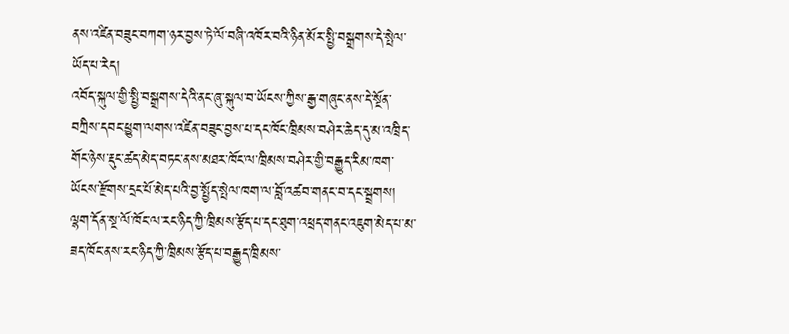ནས་འཛིན་བཟུང་བཀག་ཉར་བྱས་ཏེ་ལོ་བཞི་འཁོར་བའི་ཉིན་མོར་སྤྱི་བསྒྲགས་དེ་སྤེལ་ཡོད་པ་རེད།
འབོད་སྐུལ་གྱི་སྤྱི་བསྒྲགས་དེའི་ནང་ཞུ་སྐུལ་བ་ཡོངས་ཀྱིས་རྒྱ་གཞུང་ནས་དེ་སྔོན་བཀྲིས་དབང་ཕྱུག་ལགས་འཛིན་བཟུང་བྱས་པ་དང་ཁོང་ཁྲིམས་བཤེར་ཆེད་དུ་མ་འཁྲིད་གོང་ཉེས་རྡུང་ཚད་མེད་བཏང་ནས་མཐར་ཁོང་ལ་ཁྲིམས་བཤེར་གྱི་བརྒྱུད་རིམ་ཁག་ཡོངས་རྫོགས་དྲང་པོ་མེད་པའི་བྱ་སྤྱོད་སྤེལ་ཁག་ལ་བློ་འཚབ་གནང་བ་དང་སྦྲགས། ལྷག་དོན་སྔ་ལོ་ཁོང་ལ་རང་ཉིད་ཀྱི་ཁྲིམས་རྩོད་པ་དང་ཐུག་འཕྲད་གནང་འཇུག་མེད་པ་མ་ཟད་ཁོང་ནས་རང་ཉིད་ཀྱི་ཁྲིམས་རྩོད་པ་བརྒྱུད་ཁྲིམས་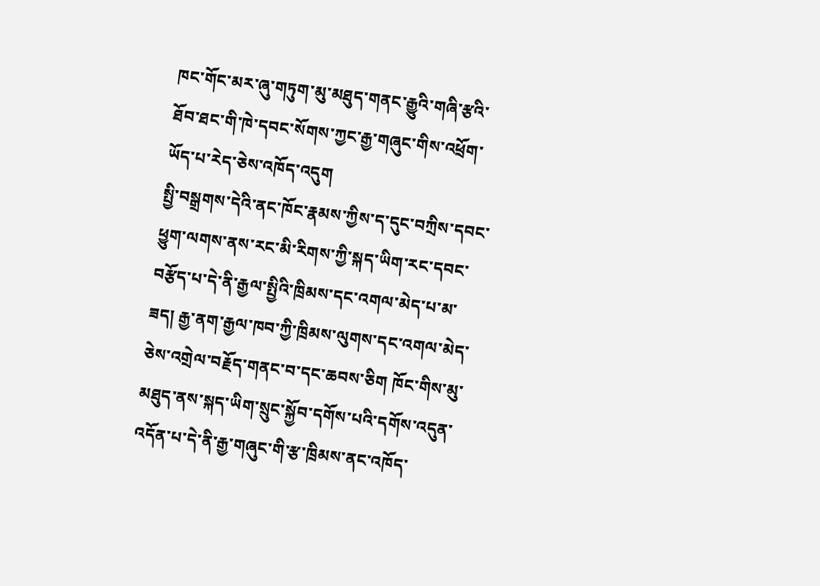ཁང་གོང་མར་ཞུ་གཏུག་མུ་མཐུད་གནང་རྒྱུའི་གཞི་རྩའི་ཐོབ་ཐང་གི་ཁེ་དབང་སོགས་ཀྱང་རྒྱ་གཞུང་གིས་འཕྲོག་ཡོད་པ་རེད་ཅེས་འཁོད་འདུག
སྤྱི་བསྒྲགས་དེའི་ནང་ཁོང་རྣམས་ཀྱིས་ད་དུང་བཀྲིས་དབང་ཕྱུག་ལགས་ནས་རང་མི་རིགས་ཀྱི་སྐད་ཡིག་རང་དབང་བརྩོད་པ་དེ་ནི་རྒྱལ་སྤྱིའི་ཁྲིམས་དང་འགལ་མེད་པ་མ་ཟད། རྒྱ་ནག་རྒྱལ་ཁབ་ཀྱི་ཁྲིམས་ལུགས་དང་འགལ་མེད་ཅེས་འགྲེལ་བརྗོད་གནང་བ་དང་ཆབས་ཅིག ཁོང་གིས་མུ་མཐུད་ནས་སྐད་ཡིག་སྲུང་སྐྱོབ་དགོས་པའི་དགོས་འདུན་འདོན་པ་དེ་ནི་རྒྱ་གཞུང་གི་རྩ་ཁྲིམས་ནང་འཁོད་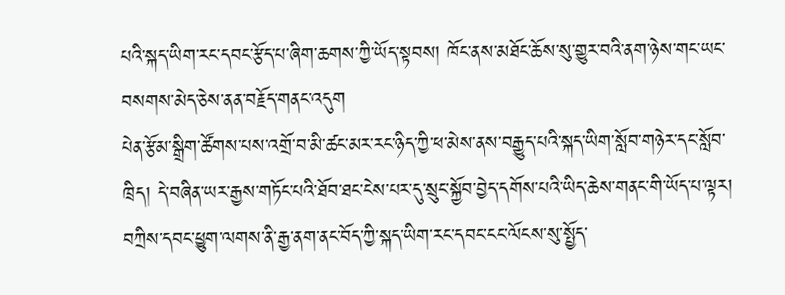པའི་སྐད་ཡིག་རང་དབང་རྩོད་པ་ཞིག་ཆགས་ཀྱི་ཡོད་སྟབས། ཁོང་ནས་མཐོང་ཆོས་སུ་གྱུར་བའི་ནག་ཉེས་གང་ཡང་བསགས་མེད་ཅེས་ནན་བརྗོད་གནང་འདུག
པེན་རྩོམ་སྒྲིག་ཚོགས་པས་འགྲོ་བ་མི་ཚང་མར་རང་ཉིད་ཀྱི་ཕ་མེས་ནས་བརྒྱུད་པའི་སྐད་ཡིག་སློབ་གཉེར་དང་སློབ་ཁྲིད། དེ་བཞིན་ཡར་རྒྱས་གཏོང་པའི་ཐོབ་ཐང་ངེས་པར་དུ་སྲུང་སྐྱོབ་བྱེད་དགོས་པའི་ཡིད་ཆེས་གནང་གི་ཡོད་པ་ལྟར། བཀྲིས་དབང་ཕྱུག་ལགས་ནི་རྒྱ་ནག་ནང་བོད་ཀྱི་སྐད་ཡིག་རང་དབང་ངང་ལོངས་སུ་སྤྱོད་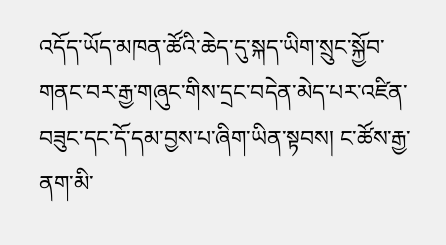འདོད་ཡོད་མཁན་ཚོའི་ཆེད་དུ་སྐད་ཡིག་སྲུང་སྐྱོབ་གནང་བར་རྒྱ་གཞུང་གིས་དྲང་བདེན་མེད་པར་འཛིན་བཟུང་དང་དོ་དམ་བྱས་པ་ཞིག་ཡིན་སྟབས། ང་ཚོས་རྒྱ་ནག་མི་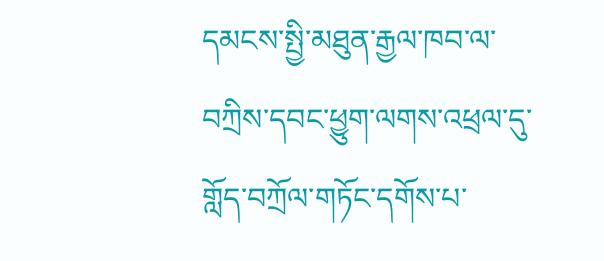དམངས་སྤྱི་མཐུན་རྒྱལ་ཁབ་ལ་བཀྲིས་དབང་ཕྱུག་ལགས་འཕྲལ་དུ་གློད་བཀྲོལ་གཏོང་དགོས་པ་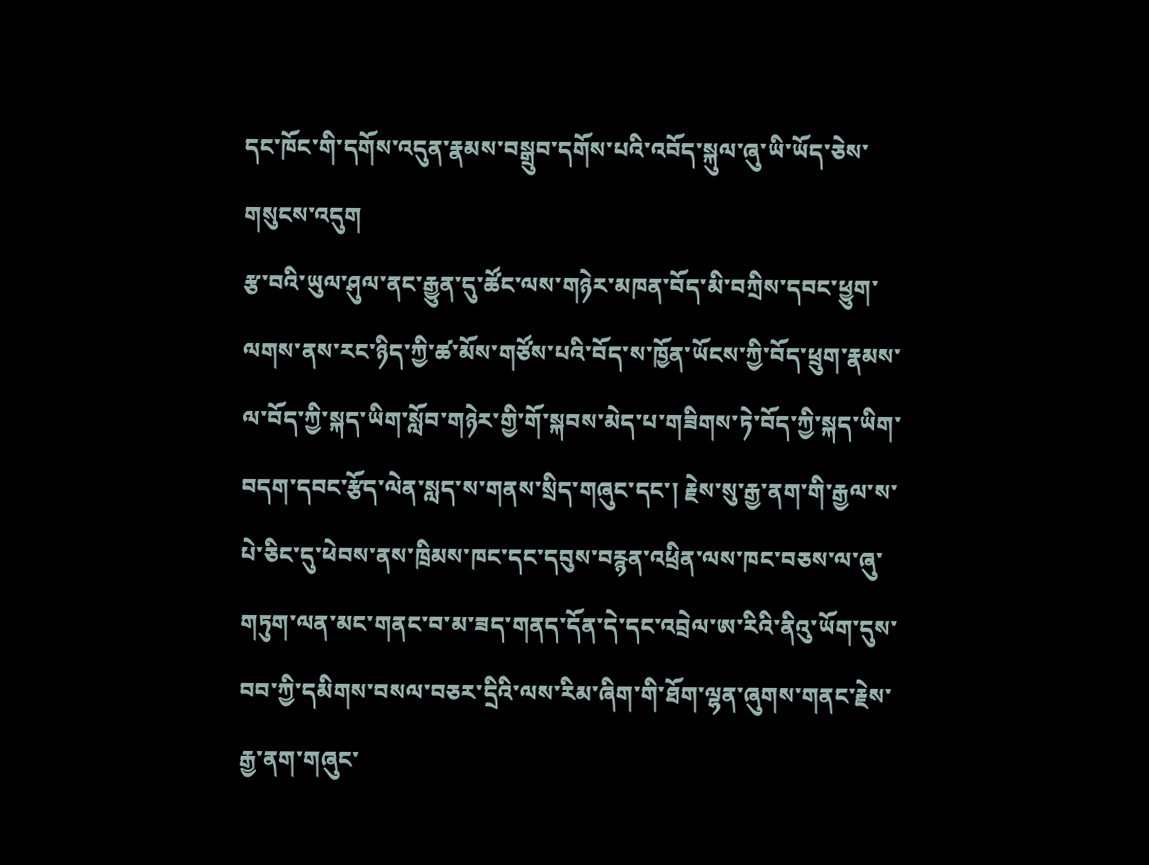དང་ཁོང་གི་དགོས་འདུན་རྣམས་བསྒྲུབ་དགོས་པའི་འབོད་སྐུལ་ཞུ་ཡི་ཡོད་ཅེས་གསུངས་འདུག
རྩ་བའི་ཡུལ་ཤུལ་ནང་རྒྱུན་དུ་ཚོང་ལས་གཉེར་མཁན་བོད་མི་བཀྲིས་དབང་ཕྱུག་ལགས་ནས་རང་ཉིད་ཀྱི་ཚ་མོས་གཙོས་པའི་བོད་ས་ཁྱོན་ཡོངས་ཀྱི་བོད་ཕྲུག་རྣམས་ལ་བོད་ཀྱི་སྐད་ཡིག་སློབ་གཉེར་གྱི་གོ་སྐབས་མེད་པ་གཟིགས་ཏེ་བོད་ཀྱི་སྐད་ཡིག་བདག་དབང་རྩོད་ལེན་སླད་ས་གནས་སྲིད་གཞུང་དང་། རྗེས་སུ་རྒྱ་ནག་གི་རྒྱལ་ས་པེ་ཅིང་དུ་ཕེབས་ནས་ཁྲིམས་ཁང་དང་དབུས་བརྙན་འཕྲིན་ལས་ཁང་བཅས་ལ་ཞུ་གཏུག་ལན་མང་གནང་བ་མ་ཟད་གནད་དོན་དེ་དང་འབྲེལ་ཨ་རིའི་ནིའུ་ཡོག་དུས་བབ་ཀྱི་དམིགས་བསལ་བཅར་དྲིའི་ལས་རིམ་ཞིག་གི་ཐོག་ལྷན་ཞུགས་གནང་རྗེས་རྒྱ་ནག་གཞུང་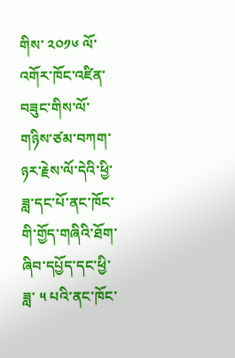གིས་ ༢༠༡༦ ལོ་འགོར་ཁོང་འཛིན་བཟུང་གིས་ལོ་གཉིས་ཙམ་བཀག་ཉར་རྗེས་ལོ་དེའི་ཕྱི་ཟླ་དང་པོ་ནང་ཁོང་གི་གྱོད་གཞིའི་ཐོག་ཞིབ་དཔྱོད་དང་ཕྱི་ཟླ་ ༥ པའི་ནང་ཁོང་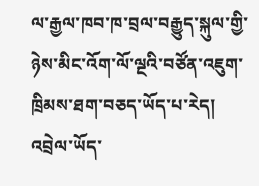ལ་རྒྱལ་ཁབ་ཁ་བྲལ་བརྒྱུད་སྐུལ་གྱི་ཉེས་མིང་འོག་ལོ་ལྔའི་བཙོན་འཇུག་ཁྲིམས་ཐག་བཅད་ཡོད་པ་རེད།
འབྲེལ་ཡོད་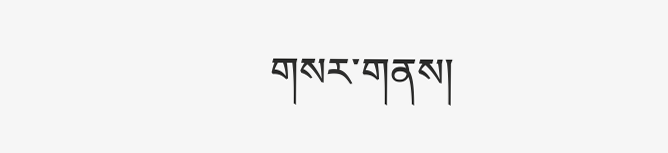གསར་གནས།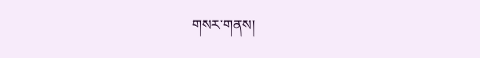གསར་གནས།